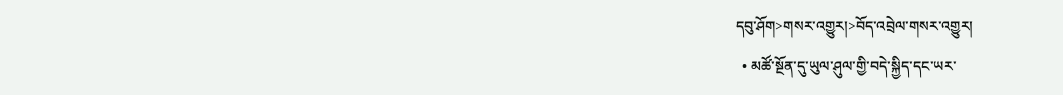དབུ་ཤོག>གསར་འགྱུར།>བོད་འབྲེལ་གསར་འགྱུར།
  • མཚོ་སྔོན་དུ་ཡུལ་ཤུལ་གྱི་བདེ་སྐྱིད་དང་ཡར་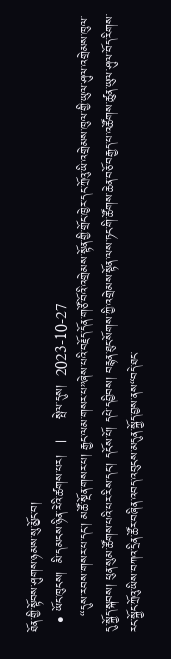ཐོན་གྱི་སྟོབས་ཤུགས་ཉམས་སུ་མྱོང་བ།
  • ཡོང་ཁུངས།  མི་དམངས་ཉིན་རེའི་ཚགས་པར།   |     སྤེལ་དུས།  2023-10-27
    “དུས་རབས་གསར་པ་དང་། མཚོ་སྔོན་གསར་པ། རྒྱང་ལམ་གསར་པ”ཞེས་པའི་བརྗོད་དོན་གཙོ་བོའི་འགྲེམས་སྟོན་གྱི་གྲོང་ཁྱེར་དང་ཀྲོའུ་ཡི་འགྲེམས་ཁུལ་གྱི་ཡུལ་ཤུལ་འགྲེམས་ཁུལ་དུ་སྐྱོད་སྐབས། ཕུན་སུམ་ཚོགས་པའི་པར་རིས་དང་། དངོས་པོ། དཔེ་དབྱིབས། བརྙན་ཐུང་སོགས་ཀྱི་འགྲེམས་སྟོན་ལས་ཏང་གི་ཚོགས་ཆེན་བཅོ་བརྒྱད་པ་འཚོགས་ཚུན་ཡུལ་ཤུལ་བོད་རིགས་རང་སྐྱོང་ཀྲོའུ་ཡིས་བཀའ་དྲིན་ཚོར་བཞིན་འབད་འབུངས་མདུན་སྐྱོད་བྱས་ནས“བདེ་ཐང་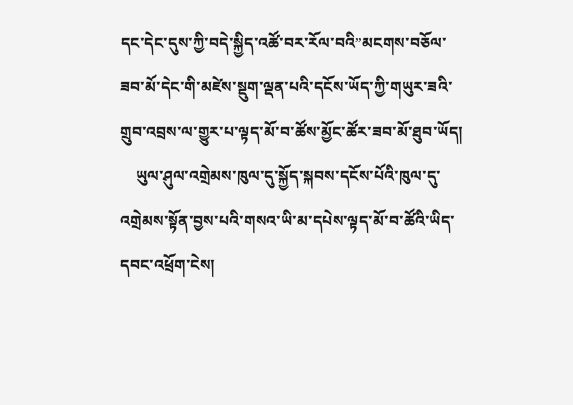དང་དེང་དུས་ཀྱི་བདེ་སྐྱིད་འཚོ་བར་རོལ་བའི”མངགས་བཅོལ་ཟབ་མོ་དེང་གི་མཛེས་སྡུག་ལྡན་པའི་དངོས་ཡོད་ཀྱི་གཡུར་ཟའི་གྲུབ་འབྲས་ལ་གྱུར་པ་ལྟད་མོ་བ་ཚོས་མྱོང་ཚོར་ཟབ་མོ་ཐུབ་ཡོད།
    ཡུལ་ཤུལ་འགྲེམས་ཁུལ་དུ་སྐྱོད་སྐབས་དངོས་པོའི་ཁུལ་དུ་འགྲེམས་སྟོན་བྱས་པའི་གསའ་ཡི་མ་དཔེས་ལྟད་མོ་བ་ཚོའི་ཡིད་དབང་འཕྲོག་ངེས།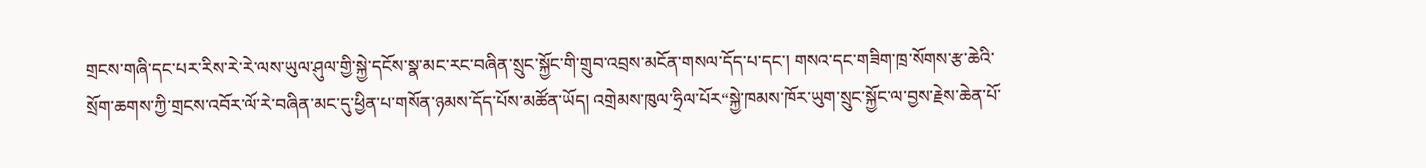གྲངས་གཞི་དང་པར་རིས་རེ་རེ་ལས་ཡུལ་ཤུལ་གྱི་སྐྱེ་དངོས་སྣ་མང་རང་བཞིན་སྲུང་སྐྱོང་གི་གྲུབ་འབྲས་མངོན་གསལ་དོད་པ་དང་། གསའ་དང་གཟིག་ཁྲ་སོགས་རྩ་ཆེའི་སྲོག་ཆགས་ཀྱི་གྲངས་འབོར་ལོ་རེ་བཞིན་མང་དུ་ཕྱིན་པ་གསོན་ཉམས་དོད་པོས་མཚོན་ཡོད། འགྲེམས་ཁུལ་ཧྲིལ་པོར“སྐྱེ་ཁམས་ཁོར་ཡུག་སྲུང་སྐྱོང་ལ་བྱས་རྗེས་ཆེན་པོ་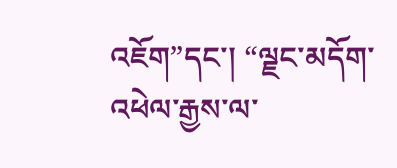འཇོག”དང་། “ལྗང་མདོག་འཕེལ་རྒྱས་ལ་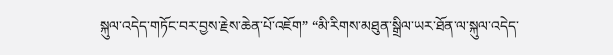སྐུལ་འདེད་གཏོང་བར་བྱས་རྗེས་ཆེན་པོ་འཇོག” “མི་རིགས་མཐུན་སྒྲིལ་ཡར་ཐོན་ལ་སྐུལ་འདེད་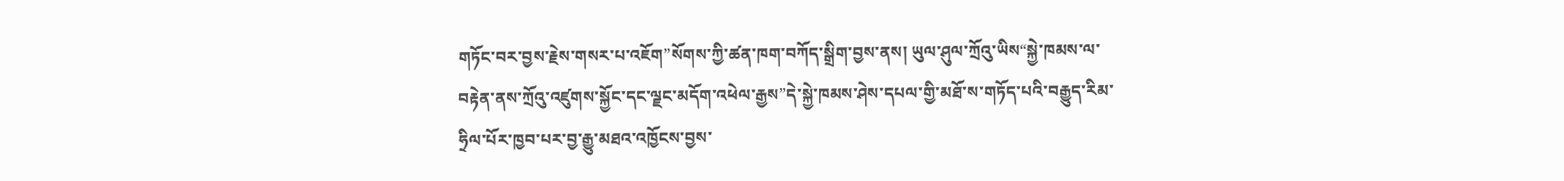གཏོང་བར་བྱས་རྗེས་གསར་པ་འཇོག”སོགས་ཀྱི་ཚན་ཁག་བཀོད་སྒྲིག་བྱས་ནས། ཡུལ་ཤུལ་ཀྲོའུ་ཡིས“སྐྱེ་ཁམས་ལ་བརྟེན་ནས་ཀྲོའུ་འཛུགས་སྐྱོང་དང་ལྗང་མདོག་འཕེལ་རྒྱས”དེ་སྐྱེ་ཁམས་ཤེས་དཔལ་གྱི་མཐོ་ས་གཏོད་པའི་བརྒྱུད་རིམ་ཧྲིལ་པོར་ཁྱབ་པར་བྱ་རྒྱུ་མཐའ་འཁྱོངས་བྱས་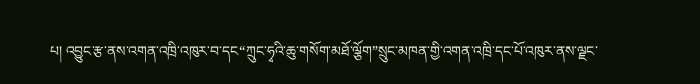པ། འབྱུང་རྩ་ནས་འགན་འཁྲི་འཁུར་བ་དང“ཀྲུང་ཧྭའི་ཆུ་གསོག་མཐོ་ལྕོག”སྲུང་མཁན་གྱི་འགན་འཁྲི་དང་པོ་འཁུར་ནས་ལྗང་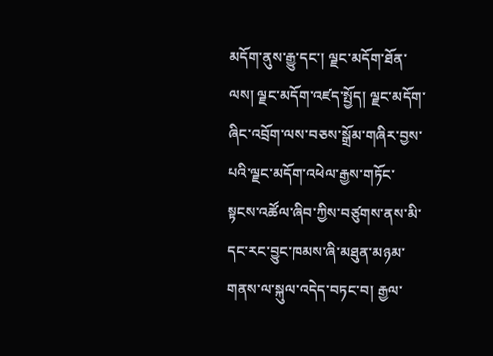མདོག་ནུས་རྒྱུ་དང་། ལྗང་མདོག་ཐོན་ལས། ལྗང་མདོག་འཛད་སྤྱོད། ལྗང་མདོག་ཞིང་འབྲོག་ལས་བཅས་སྒྲོམ་གཞིར་བྱས་པའི་ལྗང་མདོག་འཕེལ་རྒྱས་གཏོང་སྟངས་འཚོལ་ཞིབ་ཀྱིས་བཙུགས་ནས་མི་དང་རང་བྱུང་ཁམས་ཞི་མཐུན་མཉམ་གནས་ལ་སྐུལ་འདེད་བཏང་བ། རྒྱལ་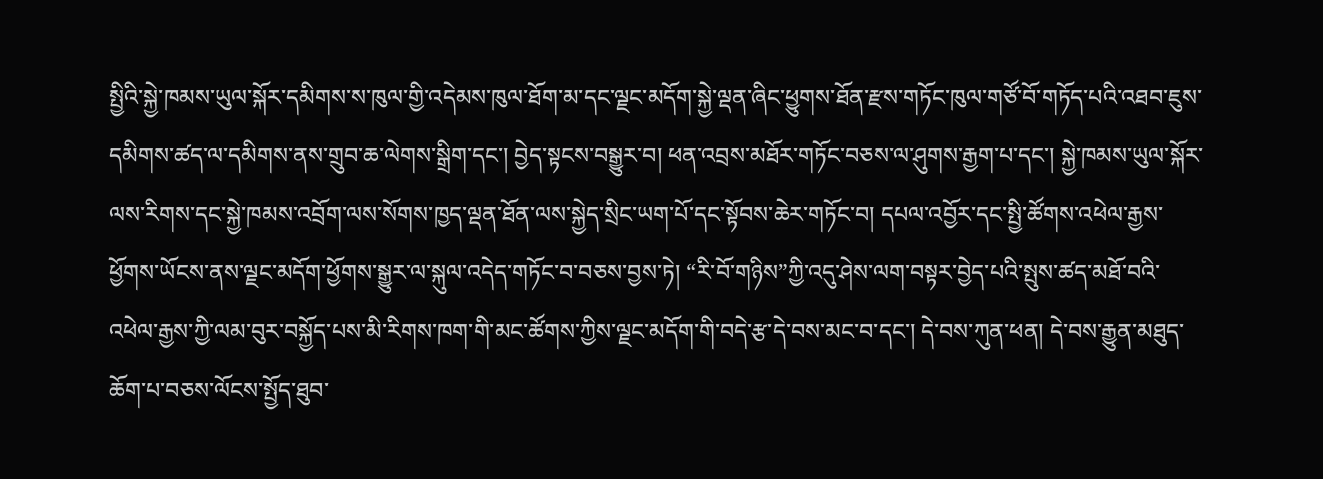སྤྱིའི་སྐྱེ་ཁམས་ཡུལ་སྐོར་དམིགས་ས་ཁུལ་གྱི་འདེམས་ཁུལ་ཐོག་མ་དང་ལྗང་མདོག་སྐྱེ་ལྡན་ཞིང་ཕྱུགས་ཐོན་རྫས་གཏོང་ཁུལ་གཙོ་བོ་གཏོད་པའི་འཐབ་ཇུས་དམིགས་ཚད་ལ་དམིགས་ནས་གྲུབ་ཆ་ལེགས་སྒྲིག་དང་། བྱེད་སྟངས་བསྒྱུར་བ། ཕན་འབྲས་མཐོར་གཏོང་བཅས་ལ་ཤུགས་རྒྱག་པ་དང་། སྐྱེ་ཁམས་ཡུལ་སྐོར་ལས་རིགས་དང་སྐྱེ་ཁམས་འབྲོག་ལས་སོགས་ཁྱད་ལྡན་ཐོན་ལས་སྐྱེད་སྲིང་ཡག་པོ་དང་སྟོབས་ཆེར་གཏོང་བ། དཔལ་འབྱོར་དང་སྤྱི་ཚོགས་འཕེལ་རྒྱས་ཕྱོགས་ཡོངས་ནས་ལྗང་མདོག་ཕྱོགས་སྒྱུར་ལ་སྐུལ་འདེད་གཏོང་བ་བཅས་བྱས་ཏེ། “རི་བོ་གཉིས”ཀྱི་འདུ་ཤེས་ལག་བསྟར་བྱེད་པའི་སྤུས་ཚད་མཐོ་བའི་འཕེལ་རྒྱས་ཀྱི་ལམ་བུར་བསྐྱོད་པས་མི་རིགས་ཁག་གི་མང་ཚོགས་ཀྱིས་ལྗང་མདོག་གི་བདེ་རྩ་དེ་བས་མང་བ་དང་། དེ་བས་ཀུན་ཕན། དེ་བས་རྒྱུན་མཐུད་ཆོག་པ་བཅས་ལོངས་སྤྱོད་ཐུབ་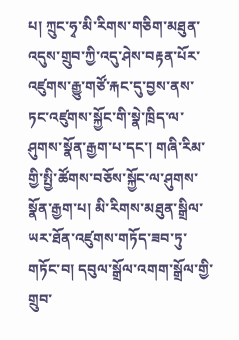པ། ཀྲུང་ཧྭ་མི་རིགས་གཅིག་མཐུན་འདུས་གྲུབ་ཀྱི་འདུ་ཤེས་བརྟན་པོར་འཛུགས་རྒྱུ་གཙོ་རྐང་དུ་བྱས་ནས་ཏང་འཛུགས་སྐྱོང་གི་སྣེ་ཁྲིད་ལ་ཤུགས་སྣོན་རྒྱག་པ་དང་། གཞི་རིམ་གྱི་སྤྱི་ཚོགས་བཅོས་སྐྱོང་ལ་ཤུགས་སྣོན་རྒྱག་པ། མི་རིགས་མཐུན་སྒྲིལ་ཡར་ཐོན་འཛུགས་གཏོད་ཟབ་ཏུ་གཏོང་བ། དབུལ་སྒྲོལ་འགག་སྒྲོལ་གྱི་གྲུབ་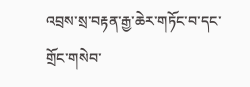འབྲས་སྲ་བརྟན་རྒྱ་ཆེར་གཏོང་བ་དང་གྲོང་གསེབ་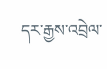དར་རྒྱས་འབྲེལ་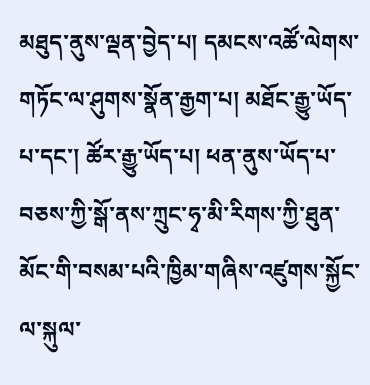མཐུད་ནུས་ལྡན་བྱེད་པ། དམངས་འཚོ་ལེགས་གཏོང་ལ་ཤུགས་སྣོན་རྒྱག་པ། མཐོང་རྒྱུ་ཡོད་པ་དང་། ཚོར་རྒྱུ་ཡོད་པ། ཕན་ནུས་ཡོད་པ་བཅས་ཀྱི་སྒོ་ནས་ཀྲུང་ཧྭ་མི་རིགས་ཀྱི་ཐུན་མོང་གི་བསམ་པའི་ཁྱིམ་གཞིས་འཛུགས་སྐྱོང་ལ་སྐུལ་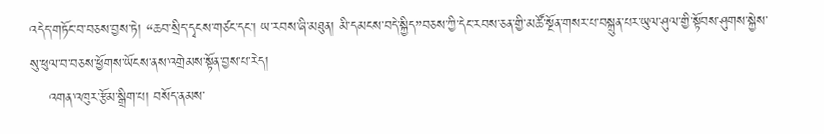འདེད་གཏོང་བ་བཅས་བྱས་ཏེ། “ཆབ་སྲིད་དྭངས་གཙང་དང་། ཡ་རབས་ཞི་མཐུན། མི་དམངས་བདེ་སྐྱིད”བཅས་ཀྱི་དེང་རབས་ཅན་གྱི་མཚོ་སྔོན་གསར་པ་བསྐྲུན་པར་ཡུལ་ཤུལ་གྱི་སྟོབས་ཤུགས་སྐྱེས་སུ་ཕུལ་བ་བཅས་ཕྱོགས་ཡོངས་ནས་འགྲེམས་སྟོན་བྱས་པ་རེད།
    འགན་འཁུར་རྩོམ་སྒྲིག་པ། བསོད་ནམས་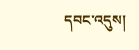དབང་འདུས།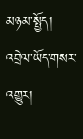མཉམ་སྤྱོད།
འབྲེལ་ཡོད་གསར་འགྱུར།